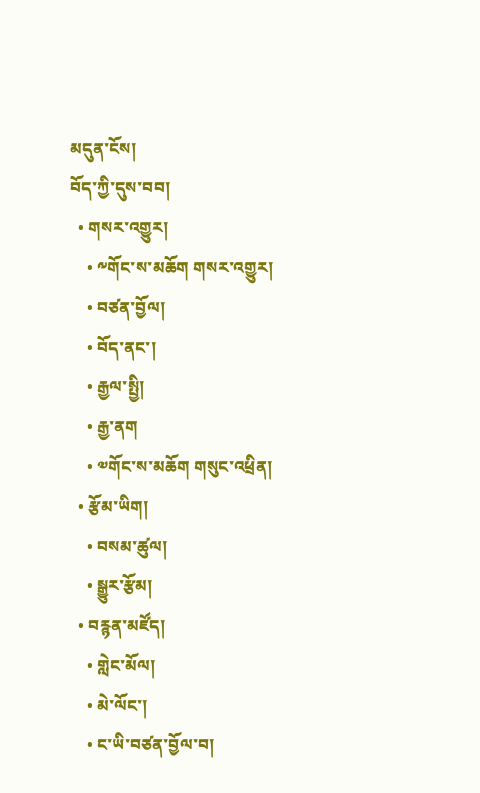མདུན་ངོས།
བོད་ཀྱི་དུས་བབ།
  • གསར་འགྱུར།
    • ༸གོང་ས་མཆོག གསར་འགྱུར།
    • བཙན་བྱོལ།
    • བོད་ནང་།
    • རྒྱལ་སྤྱི།
    • རྒྱ་ནག
    • ༧གོང་ས་མཆོག གསུང་འཕྲིན།
  • རྩོམ་ཡིག།
    • བསམ་ཚུལ།
    • སྒྱུར་རྩོམ།
  • བརྙན་མཛོད།
    • གླེང་མོལ།
    • མེ་ལོང་།
    • ང་ཡི་བཙན་བྱོལ་བ།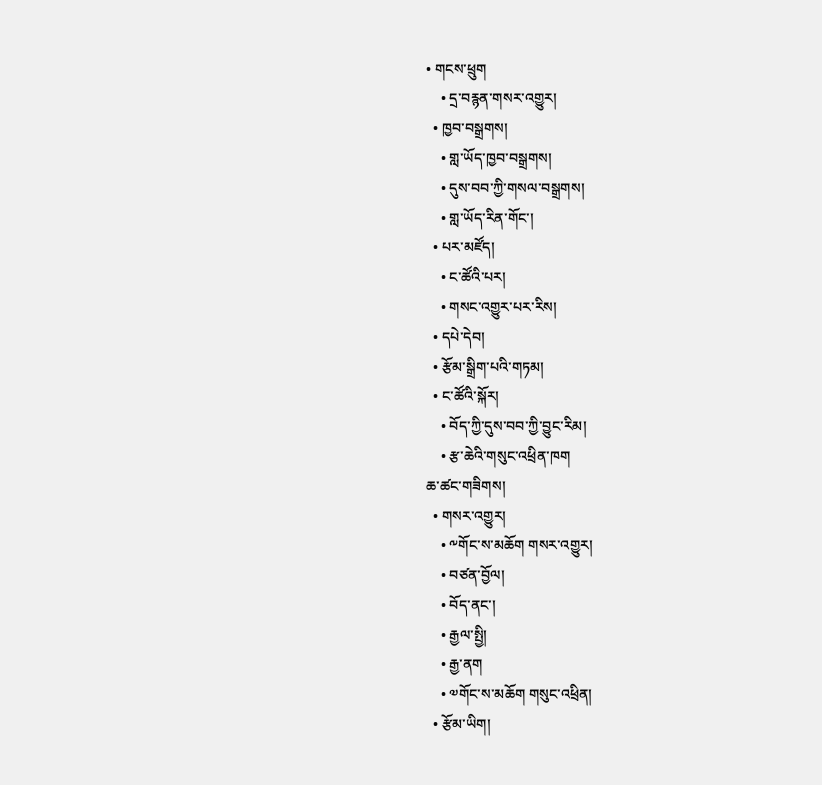• གངས་ཕྲུག
    • དྲ་བརྙན་གསར་འགྱུར།
  • ཁྱབ་བསྒྲགས།
    • གླ་ཡོད་ཁྱབ་བསྒྲགས།
    • དུས་བབ་ཀྱི་གསལ་བསྒྲགས།
    • གླ་ཡོད་རིན་གོང་།
  • པར་མཛོད།
    • ང་ཚོའི་པར།
    • གསང་འགྱུར་པར་རིས།
  • དཔེ་དེབ།
  • རྩོམ་སྒྲིག་པའི་གཏམ།
  • ང་ཚོའི་སྐོར།
    • བོད་ཀྱི་དུས་བབ་ཀྱི་བྱུང་རིམ།
    • རྩ་ཆེའི་གསུང་འཕྲིན་ཁག
ཆ་ཚང་གཟིགས།
  • གསར་འགྱུར།
    • ༸གོང་ས་མཆོག གསར་འགྱུར།
    • བཙན་བྱོལ།
    • བོད་ནང་།
    • རྒྱལ་སྤྱི།
    • རྒྱ་ནག
    • ༧གོང་ས་མཆོག གསུང་འཕྲིན།
  • རྩོམ་ཡིག།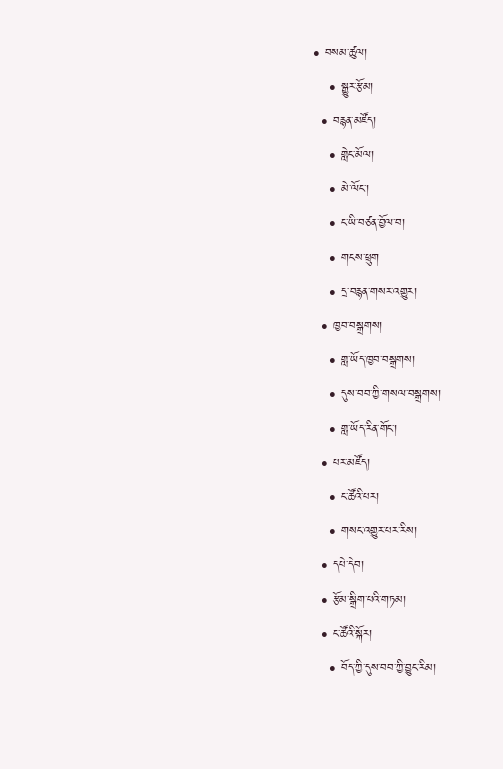• བསམ་ཚུལ།
    • སྒྱུར་རྩོམ།
  • བརྙན་མཛོད།
    • གླེང་མོལ།
    • མེ་ལོང་།
    • ང་ཡི་བཙན་བྱོལ་བ།
    • གངས་ཕྲུག
    • དྲ་བརྙན་གསར་འགྱུར།
  • ཁྱབ་བསྒྲགས།
    • གླ་ཡོད་ཁྱབ་བསྒྲགས།
    • དུས་བབ་ཀྱི་གསལ་བསྒྲགས།
    • གླ་ཡོད་རིན་གོང་།
  • པར་མཛོད།
    • ང་ཚོའི་པར།
    • གསང་འགྱུར་པར་རིས།
  • དཔེ་དེབ།
  • རྩོམ་སྒྲིག་པའི་གཏམ།
  • ང་ཚོའི་སྐོར།
    • བོད་ཀྱི་དུས་བབ་ཀྱི་བྱུང་རིམ།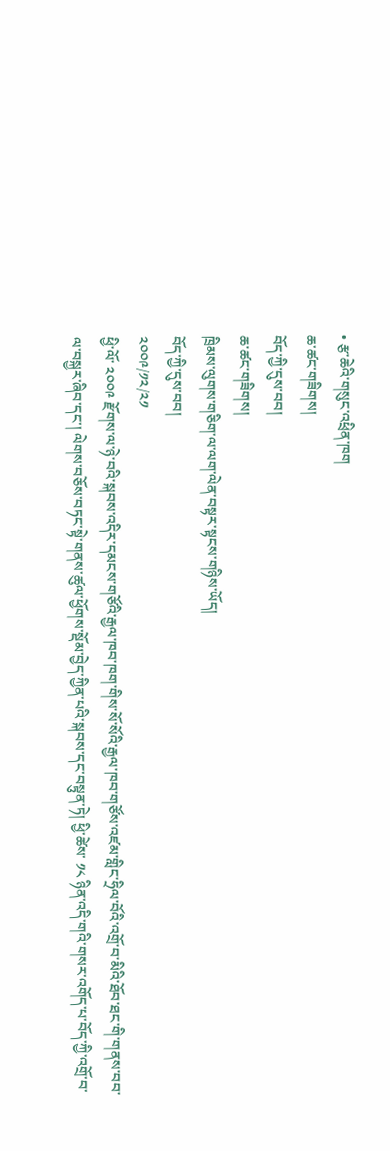• རྩ་ཆེའི་གསུང་འཕྲིན་ཁག
ཆ་ཚང་གཟིགས།
བོད་ཀྱི་དུས་བབ།
ཆ་ཚང་གཟིགས།
ཁྲིམས་ལུགས་གཅིག་ལ་ལག་ལེན་བསྟར་སྟངས་གཉིས་ཡོད།
བོད་ཀྱི་དུས་བབ།
༢༠༠༩/༡༢/༢༡
ཕྱི་ལོ་ ༢༠༠༩ རྫོགས་ལ་ཉེ་བའི་སྐབས་འདིར་དམངས་གཙོའི་རྒྱལ་ཁབ་ཁག་གིས་སོ་སོའི་རྒྱལ་ཁབ་གཙོས་འཛམ་གླིང་ཧྲིལ་བོའི་འགྲོ་བ་མིའི་ཐོབ་ཐང་གི་གནས་བབ་ལ་བསྐྱར་ཞིབ་དང་། ལེགས་བཅོས་བཏང་སྟེ་གནས་ཚུལ་ཕྱོགས་སྡོམ་བྱེད་ཀྱིན་པའི་སྐབས་དང་བསྟུན་ཏེ། ཕྱི་ཚེས་ ༡༨ ཉིན་འདི་གའི་གསར་འགོད་པ་བོད་ཀྱི་འགྲོ་བ་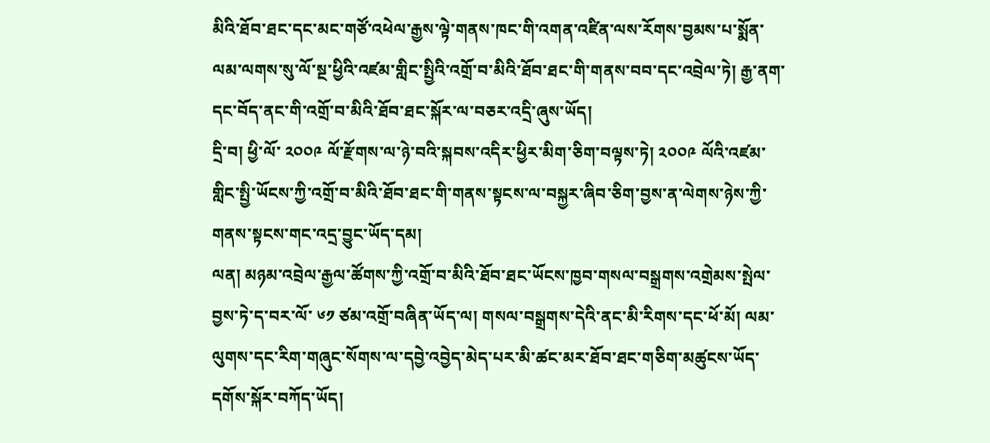མིའི་ཐོབ་ཐང་དང་མང་གཙོ་འཕེལ་རྒྱས་ལྟེ་གནས་ཁང་གི་འགན་འཛིན་ལས་རོགས་བྱམས་པ་སྨོན་ལམ་ལགས་སུ་ལོ་སྔ་ཕྱིའི་འཛམ་གླིང་སྤྱིའི་འགྲོ་བ་མིའི་ཐོབ་ཐང་གི་གནས་བབ་དང་འབྲེལ་ཏེ། རྒྱ་ནག་དང་བོད་ནང་གི་འགྲོ་བ་མིའི་ཐོབ་ཐང་སྐོར་ལ་བཅར་འདྲི་ཞུས་ཡོད།
དྲི་བ། ཕྱི་ལོ་ ༢༠༠༩ ལོ་རྫོགས་ལ་ཉེ་བའི་སྐབས་འདིར་ཕྱིར་མིག་ཅིག་བལྟས་ཏེ། ༢༠༠༩ ལོའི་འཛམ་གླིང་སྤྱི་ཡོངས་ཀྱི་འགྲོ་བ་མིའི་ཐོབ་ཐང་གི་གནས་སྟངས་ལ་བསྐྱར་ཞིབ་ཅིག་བྱས་ན་ལེགས་ཉེས་ཀྱི་གནས་སྟངས་གང་འདྲ་བྱུང་ཡོད་དམ།
ལན། མཉམ་འབྲེལ་རྒྱལ་ཚོགས་ཀྱི་འགྲོ་བ་མིའི་ཐོབ་ཐང་ཡོངས་ཁྱབ་གསལ་བསྒྲགས་འགྲེམས་སྤེལ་བྱས་ཏེ་ད་བར་ལོ་ ༦༡ ཙམ་འགྲོ་བཞིན་ཡོད་ལ། གསལ་བསྒྲགས་དེའི་ནང་མི་རིགས་དང་ཕོ་མོ། ལམ་ལུགས་དང་རིག་གཞུང་སོགས་ལ་དབྱེ་འབྱེད་མེད་པར་མི་ཚང་མར་ཐོབ་ཐང་གཅིག་མཚུངས་ཡོད་དགོས་སྐོར་བཀོད་ཡོད།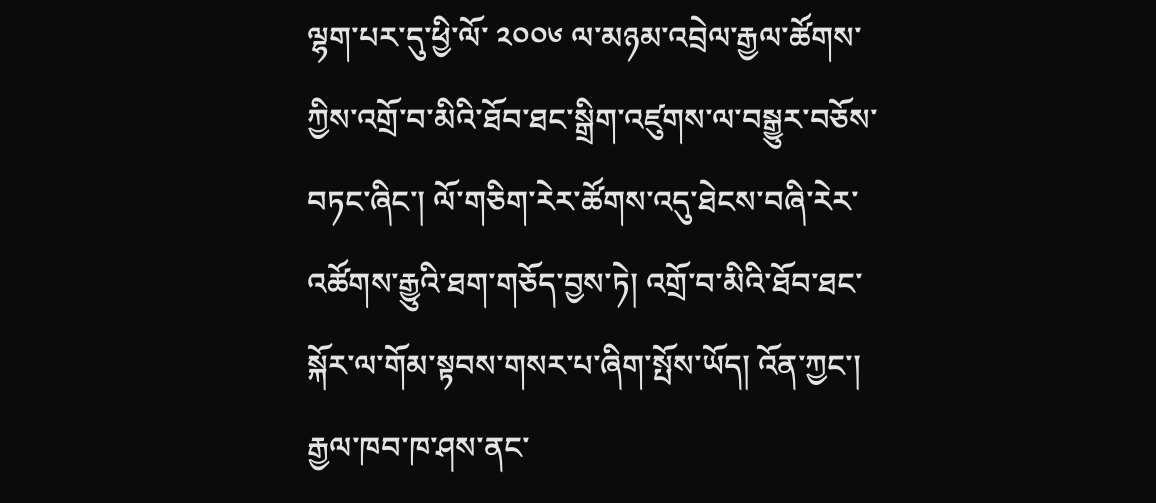ལྷག་པར་དུ་ཕྱི་ལོ་ ༢༠༠༦ ལ་མཉམ་འབྲེལ་རྒྱལ་ཚོགས་ཀྱིས་འགྲོ་བ་མིའི་ཐོབ་ཐང་སྒྲིག་འཛུགས་ལ་བསྒྱུར་བཅོས་བཏང་ཞིང་། ལོ་གཅིག་རེར་ཚོགས་འདུ་ཐེངས་བཞི་རེར་འཚོགས་རྒྱུའི་ཐག་གཅོད་བྱས་ཏེ། འགྲོ་བ་མིའི་ཐོབ་ཐང་སྐོར་ལ་གོམ་སྟབས་གསར་པ་ཞིག་སྤོས་ཡོད། འོན་ཀྱང་། རྒྱལ་ཁབ་ཁ་ཤས་ནང་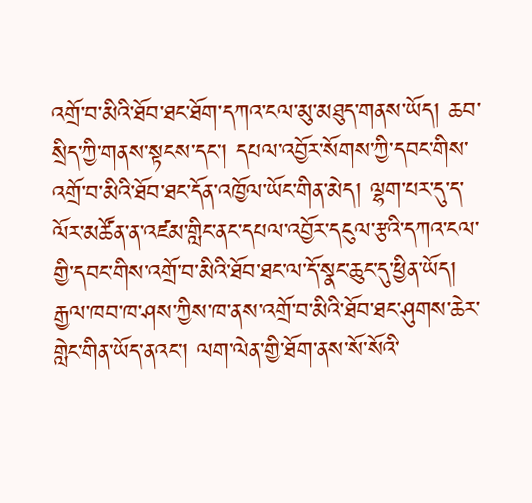འགྲོ་བ་མིའི་ཐོབ་ཐང་ཐོག་དཀའ་ངལ་མུ་མཐུད་གནས་ཡོད། ཆབ་སྲིད་ཀྱི་གནས་སྟངས་དང་། དཔལ་འབྱོར་སོགས་ཀྱི་དབང་གིས་འགྲོ་བ་མིའི་ཐོབ་ཐང་དོན་འཁྱོལ་ཡོང་གིན་མེད། ལྷག་པར་དུ་ད་ལོར་མཚོན་ན་འཛམ་གླིང་ནང་དཔལ་འབྱོར་དངུལ་རྩའི་དཀའ་ངལ་གྱི་དབང་གིས་འགྲོ་བ་མིའི་ཐོབ་ཐང་ལ་དོ་སྣང་ཆུང་དུ་ཕྱིན་ཡོད། རྒྱལ་ཁབ་ཁ་ཤས་ཀྱིས་ཁ་ནས་འགྲོ་བ་མིའི་ཐོབ་ཐང་ཤུགས་ཆེར་གླེང་གིན་ཡོད་ནའང་། ལག་ལེན་གྱི་ཐོག་ནས་སོ་སོའི་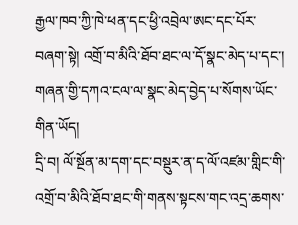རྒྱལ་ཁབ་ཀྱི་ཁེ་ཕན་དང་ཕྱི་འབྲེལ་ཨང་དང་པོར་བཞག་སྟེ། འགྲོ་བ་མིའི་ཐོབ་ཐང་ལ་དོ་སྣང་མེད་པ་དང་། གཞན་གྱི་དཀའ་ངལ་ལ་སྣང་མེད་བྱེད་པ་སོགས་ཡོང་གིན་ཡོད།
དྲི་བ། ལོ་སྔོན་མ་དག་དང་བསྡུར་ན་ད་ལོ་འཛམ་གླིང་གི་འགྲོ་བ་མིའི་ཐོབ་ཐང་གི་གནས་སྟངས་གང་འདྲ་ཆགས་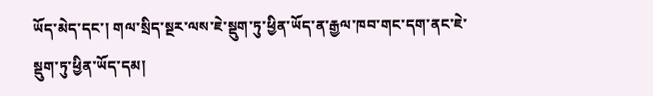ཡོད་མེད་དང་། གལ་སྲིད་སྔར་ལས་ཇེ་སྡུག་ཏུ་ཕྱིན་ཡོད་ན་རྒྱལ་ཁབ་གང་དག་ནང་ཇེ་སྡུག་ཏུ་ཕྱིན་ཡོད་དམ།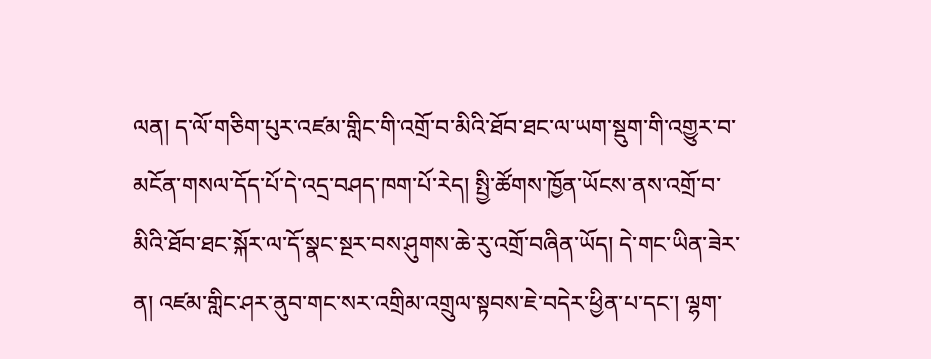ལན། ད་ལོ་གཅིག་པུར་འཛམ་གླིང་གི་འགྲོ་བ་མིའི་ཐོབ་ཐང་ལ་ཡག་སྡུག་གི་འགྱུར་བ་མངོན་གསལ་དོད་པོ་དེ་འདྲ་བཤད་ཁག་པོ་རེད། སྤྱི་ཚོགས་ཁྱོན་ཡོངས་ནས་འགྲོ་བ་མིའི་ཐོབ་ཐང་སྐོར་ལ་དོ་སྣང་སྔར་བས་ཤུགས་ཆེ་རུ་འགྲོ་བཞིན་ཡོད། དེ་གང་ཡིན་ཟེར་ན། འཛམ་གླིང་ཤར་ནུབ་གང་སར་འགྲིམ་འགྲུལ་སྟབས་ཇེ་བདེར་ཕྱིན་པ་དང་། ལྷག་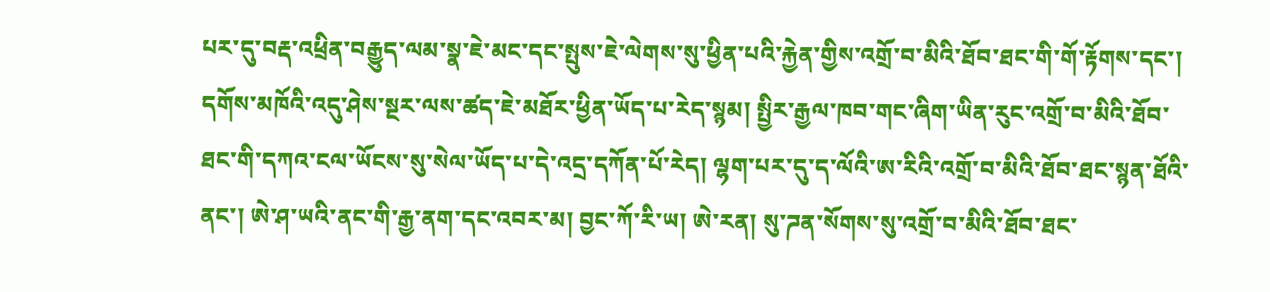པར་དུ་བརྡ་འཕྲིན་བརྒྱུད་ལམ་སྣ་ཇེ་མང་དང་སྤུས་ཇེ་ལེགས་སུ་ཕྱིན་པའི་རྐྱེན་གྱིས་འགྲོ་བ་མིའི་ཐོབ་ཐང་གི་གོ་རྟོགས་དང་། དགོས་མཁོའི་འདུ་ཤེས་སྔར་ལས་ཚད་ཇེ་མཐོར་ཕྱིན་ཡོད་པ་རེད་སྙམ། སྤྱིར་རྒྱལ་ཁབ་གང་ཞིག་ཡིན་རུང་འགྲོ་བ་མིའི་ཐོབ་ཐང་གི་དཀའ་ངལ་ཡོངས་སུ་སེལ་ཡོད་པ་དེ་འདྲ་དཀོན་པོ་རེད། ལྷག་པར་དུ་ད་ལོའི་ཨ་རིའི་འགྲོ་བ་མིའི་ཐོབ་ཐང་སྙན་ཐོའི་ནང་། ཨེ་ཤ་ཡའི་ནང་གི་རྒྱ་ནག་དང་འབར་མ། བྱང་ཀོ་རི་ཡ། ཨེ་རན། སུ་ཌན་སོགས་སུ་འགྲོ་བ་མིའི་ཐོབ་ཐང་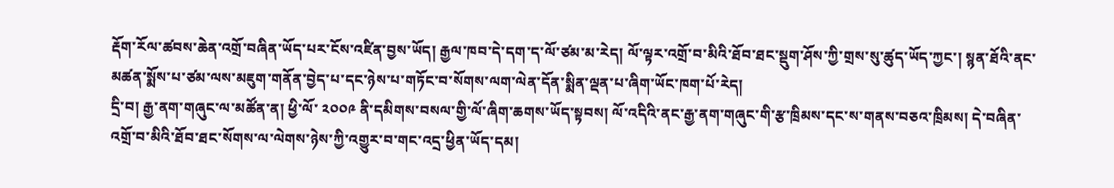རྡོག་རོལ་ཚབས་ཆེན་འགྲོ་བཞིན་ཡོད་པར་ངོས་འཛིན་བྱས་ཡོད། རྒྱལ་ཁབ་དེ་དག་ད་ལོ་ཙམ་མ་རེད། ལོ་ལྟར་འགྲོ་བ་མིའི་ཐོབ་ཐང་སྡུག་ཤོས་ཀྱི་གྲས་སུ་ཚུད་ཡོད་ཀྱང་། སྙན་ཐོའི་ནང་མཚན་སྨོས་པ་ཙམ་ལས་མཇུག་གནོན་བྱེད་པ་དང་ཉེས་པ་གཏོང་བ་སོགས་ལག་ལེན་དོན་སྨིན་ལྡན་པ་ཞིག་ཡོང་ཁག་པོ་རེད།
དྲི་བ། རྒྱ་ནག་གཞུང་ལ་མཚོན་ན། ཕྱི་ལོ་ ༢༠༠༩ ནི་དམིགས་བསལ་གྱི་ལོ་ཞིག་ཆགས་ཡོད་སྟབས། ལོ་འདིའི་ནང་རྒྱ་ནག་གཞུང་གི་རྩ་ཁྲིམས་དང་ས་གནས་བཅའ་ཁྲིམས། དེ་བཞིན་འགྲོ་བ་མིའི་ཐོབ་ཐང་སོགས་ལ་ལེགས་ཉེས་ཀྱི་འགྱུར་བ་གང་འདྲ་ཕྱིན་ཡོད་དམ།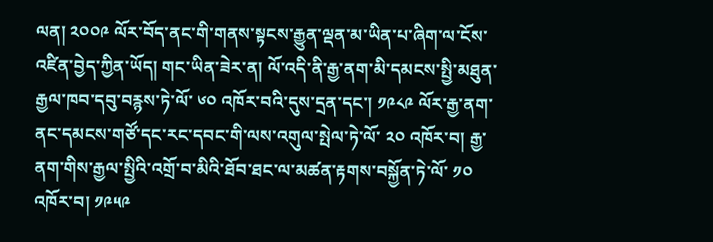ལན། ༢༠༠༩ ལོར་བོད་ནང་གི་གནས་སྟངས་རྒྱུན་ལྡན་མ་ཡིན་པ་ཞིག་ལ་ངོས་འཛིན་བྱེད་ཀྱིན་ཡོད། གང་ཡིན་ཟེར་ན། ལོ་འདི་ནི་རྒྱ་ནག་མི་དམངས་སྤྱི་མཐུན་རྒྱལ་ཁབ་དབུ་བརྙས་ཏེ་ལོ་ ༦༠ འཁོར་བའི་དུས་དྲན་དང་། ༡༩༨༩ ལོར་རྒྱ་ནག་ནང་དམངས་གཙོ་དང་རང་དབང་གི་ལས་འགུལ་སྤེལ་ཏེ་ལོ་ ༢༠ འཁོར་བ། རྒྱ་ནག་གིས་རྒྱལ་སྤྱིའི་འགྲོ་བ་མིའི་ཐོབ་ཐང་ལ་མཚན་རྟགས་བསྐྱོན་ཏེ་ལོ་ ༡༠ འཁོར་བ། ༡༩༥༩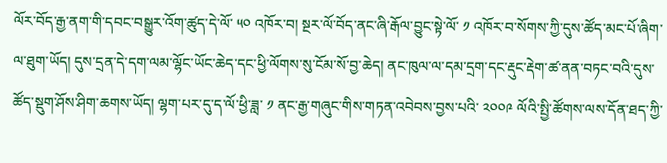ལོར་བོད་རྒྱ་ནག་གི་དབང་བསྒྱུར་འོག་ཚུད་དེ་ལོ་ ༥༠ འཁོར་བ། སྔར་ལོ་བོད་ནང་ཞི་རྒོལ་བྱུང་སྟེ་ལོ་ ༡ འཁོར་བ་སོགས་ཀྱི་དུས་ཚོད་མང་པོ་ཞིག་ལ་ཐུག་ཡོད། དུས་དྲན་དེ་དག་ལམ་ལྷོང་ཡོང་ཆེད་དང་ཕྱི་ལོགས་སུ་ངོམ་སོ་བྱ་ཆེད། ནང་ཁུལ་ལ་དམ་དྲག་དང་རྡུང་རྡེག་ཚ་ནན་བཏང་བའི་དུས་ཚོད་སྡུག་ཤོས་ཤིག་ཆགས་ཡོད། ལྷག་པར་དུ་ད་ལོ་ཕྱི་ཟླ་ ༡ ནང་རྒྱ་གཞུང་གིས་གཏན་འབེབས་བྱས་པའི་ ༢༠༠༩ ལོའི་སྤྱི་ཚོགས་ལས་དོན་ཐད་ཀྱི་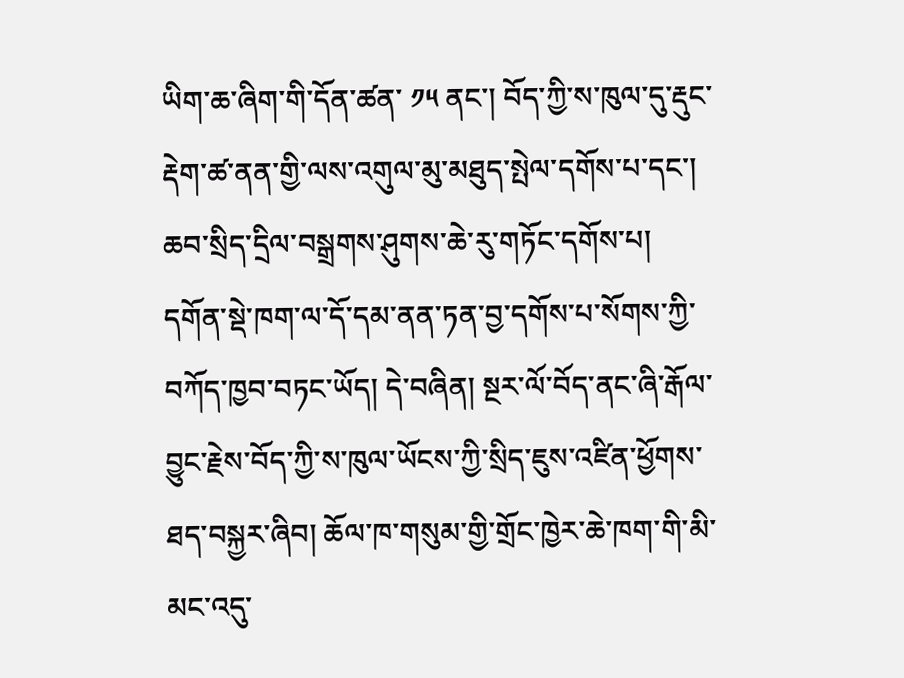ཡིག་ཆ་ཞིག་གི་དོན་ཚན་ ༡༥ ནང་། བོད་ཀྱི་ས་ཁུལ་དུ་རྡུང་རྡེག་ཚ་ནན་གྱི་ལས་འགུལ་མུ་མཐུད་སྤེལ་དགོས་པ་དང་། ཆབ་སྲིད་དྲིལ་བསྒྲགས་ཤུགས་ཆེ་རུ་གཏོང་དགོས་པ། དགོན་སྡེ་ཁག་ལ་དོ་དམ་ནན་ཏན་བྱ་དགོས་པ་སོགས་ཀྱི་བཀོད་ཁྱབ་བཏང་ཡོད། དེ་བཞིན། སྔར་ལོ་བོད་ནང་ཞི་རྒོལ་བྱུང་རྗེས་བོད་ཀྱི་ས་ཁུལ་ཡོངས་ཀྱི་སྲིད་ཇུས་འཛིན་ཕྱོགས་ཐད་བསྐྱར་ཞིབ། ཆོལ་ཁ་གསུམ་གྱི་གྲོང་ཁྱེར་ཆེ་ཁག་གི་མི་མང་འདུ་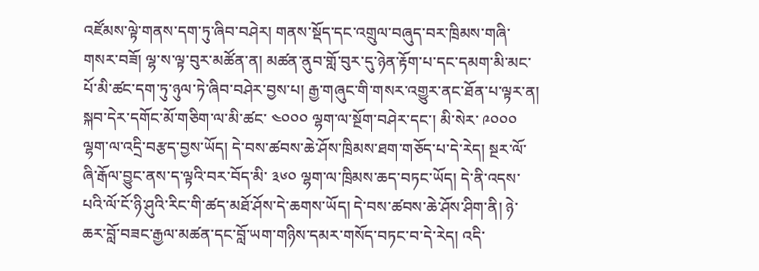འཛོམས་ལྟེ་གནས་དག་ཏུ་ཞིབ་བཤེར། གནས་སྡོད་དང་འགྲུལ་བཞུད་བར་ཁྲིམས་གཞི་གསར་བཟོ། ལྷ་ས་ལྟ་བུར་མཚོན་ན། མཚན་ནུབ་གློ་བུར་དུ་ཉེན་རྟོག་པ་དང་དམག་མི་མང་པོ་མི་ཚང་དག་ཏུ་ཉུལ་ཏེ་ཞིབ་བཤེར་བྱས་པ། རྒྱ་གཞུང་གི་གསར་འགྱུར་ནང་ཐོན་པ་ལྟར་ན། སྐབ་དེར་དགོང་མོ་གཅིག་ལ་མི་ཚང་ ༤༠༠༠ ལྷག་ལ་སྔོག་བཤེར་དང་། མི་སེར་ ༩༠༠༠ ལྷག་ལ་འདྲི་བརྩད་བྱས་ཡོད། དེ་བས་ཚབས་ཆེ་ཤོས་ཁྲིམས་ཐག་གཅོད་པ་དེ་རེད། སྔར་ལོ་ཞི་རྒོལ་བྱུང་ནས་ད་ལྟའི་བར་བོད་མི་ ༣༦༠ ལྷག་ལ་ཁྲིམས་ཆད་བཏང་ཡོད། དེ་ནི་འདས་པའི་ལོ་ངོ་ཉི་ཤུའི་རིང་གི་ཚད་མཐོ་ཤོས་དེ་ཆགས་ཡོད། དེ་བས་ཚབས་ཆེ་ཤོས་ཤིག་ནི། ཉེ་ཆར་བློ་བཟང་རྒྱལ་མཚན་དང་བློ་ཡག་གཉིས་དམར་གསོད་བཏང་བ་དེ་རེད། འདི་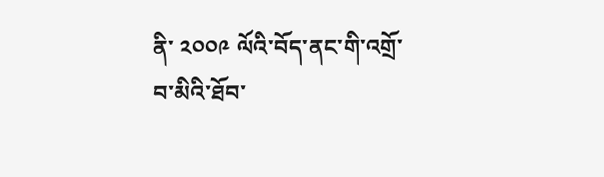ནི་ ༢༠༠༩ ལོའི་བོད་ནང་གི་འགྲོ་བ་མིའི་ཐོབ་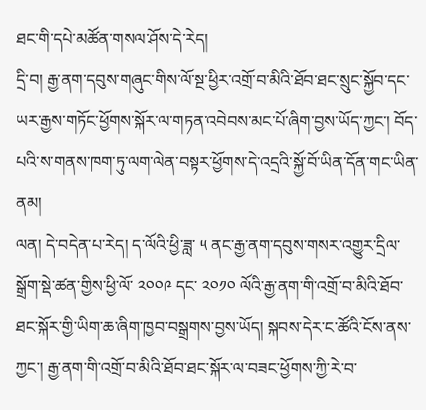ཐང་གི་དཔེ་མཚོན་གསལ་ཤོས་དེ་རེད།
དྲི་བ། རྒྱ་ནག་དབུས་གཞུང་གིས་ལོ་སྔ་ཕྱིར་འགྲོ་བ་མིའི་ཐོབ་ཐང་སྲུང་སྐྱོབ་དང་ཡར་རྒྱས་གཏོང་ཕྱོགས་སྐོར་ལ་གཏན་འབེབས་མང་པོ་ཞིག་བྱས་ཡོད་ཀྱང་། བོད་པའི་ས་གནས་ཁག་ཏུ་ལག་ལེན་བསྟར་ཕྱོགས་དེ་འདྲའི་སྐྱོ་བོ་ཡིན་དོན་གང་ཡིན་ནམ།
ལན། དེ་བདེན་པ་རེད། ད་ལོའི་ཕྱི་ཟླ་ ༥ ནང་རྒྱ་ནག་དབུས་གསར་འགྱུར་དྲིལ་སྒྲོག་སྡེ་ཚན་གྱིས་ཕྱི་ལོ་ ༢༠༠༩ དང་ ༢༠༡༠ ལོའི་རྒྱ་ནག་གི་འགྲོ་བ་མིའི་ཐོབ་ཐང་སྐོར་གྱི་ཡིག་ཆ་ཞིག་ཁྱབ་བསྒྲགས་བྱས་ཡོད། སྐབས་དེར་ང་ཚོའི་ངོས་ནས་ཀྱང་། རྒྱ་ནག་གི་འགྲོ་བ་མིའི་ཐོབ་ཐང་སྐོར་ལ་བཟང་ཕྱོགས་ཀྱི་རེ་བ་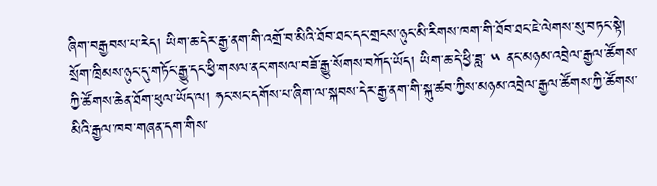ཞིག་བརྒྱབས་པ་རེད། ཡིག་ཆ་དེར་རྒྱ་ནག་གི་འགྲོ་བ་མིའི་ཐོབ་ཐང་དང་གྲངས་ཉུང་མི་རིགས་ཁག་གི་ཐོབ་ཐང་ཇེ་ལེགས་སུ་བཏང་སྟེ། སྲོག་ཁྲིམས་ཉུང་དུ་གཏོང་རྒྱུ་དང་ཕྱི་གསལ་ནང་གསལ་བཟོ་རྒྱུ་སོགས་བཀོད་ཡོད། ཡིག་ཆ་དེ་ཕྱི་ཟླ་ ༥ ནང་མཉམ་འབྲེལ་རྒྱལ་ཚོགས་ཀྱི་ཚོགས་ཆེན་ཐོག་ཕུལ་ཡོད་ལ། ཧང་སང་དགོས་པ་ཞིག་ལ་སྐབས་དེར་རྒྱ་ནག་གི་སྐུ་ཚབ་ཀྱིས་མཉམ་འབྲེལ་རྒྱལ་ཚོགས་ཀྱི་ཚོགས་མིའི་རྒྱལ་ཁབ་གཞན་དག་གིས་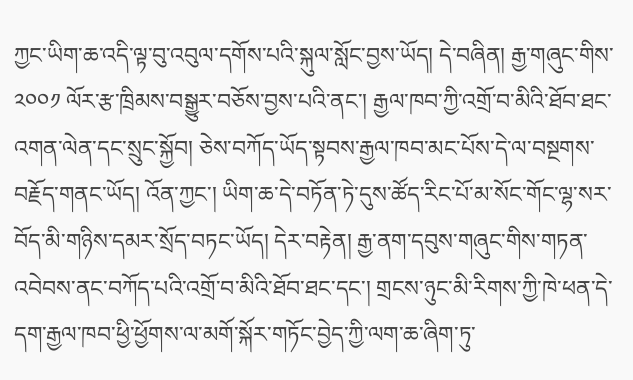ཀྱང་ཡིག་ཆ་འདི་ལྟ་བུ་འབུལ་དགོས་པའི་སྐུལ་སློང་བྱས་ཡོད། དེ་བཞིན། རྒྱ་གཞུང་གིས་ ༢༠༠༡ ལོར་རྩ་ཁྲིམས་བསྒྱུར་བཅོས་བྱས་པའི་ནང་། རྒྱལ་ཁབ་ཀྱི་འགྲོ་བ་མིའི་ཐོབ་ཐང་འགན་ལེན་དང་སྲུང་སྐྱོབ། ཅེས་བཀོད་ཡོད་སྟབས་རྒྱལ་ཁབ་མང་པོས་དེ་ལ་བསྔགས་བརྗོད་གནང་ཡོད། འོན་ཀྱང་། ཡིག་ཆ་དེ་བཏོན་ཏེ་དུས་ཚོད་རིང་པོ་མ་སོང་གོང་ལྷ་སར་བོད་མི་གཉིས་དམར་སྲོད་བཏང་ཡོད། དེར་བརྟེན། རྒྱ་ནག་དབུས་གཞུང་གིས་གཏན་འབེབས་ནང་བཀོད་པའི་འགྲོ་བ་མིའི་ཐོབ་ཐང་དང་། གྲངས་ཉུང་མི་རིགས་ཀྱི་ཁེ་ཕན་དེ་དག་རྒྱལ་ཁབ་ཕྱི་ཕྱོགས་ལ་མགོ་སྐོར་གཏོང་བྱེད་ཀྱི་ལག་ཆ་ཞིག་ཏུ་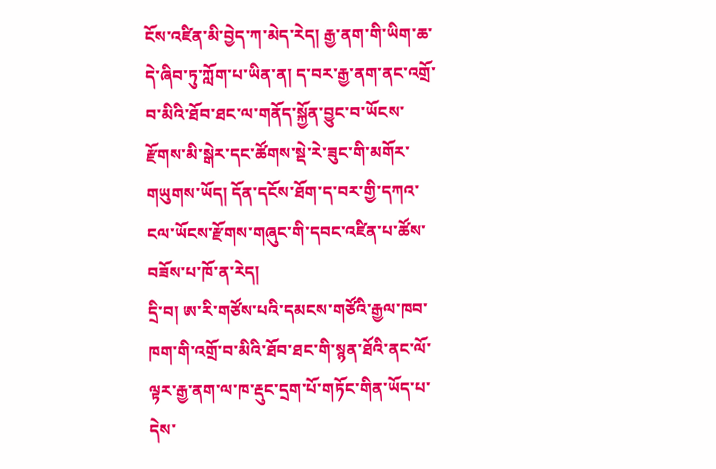ངོས་འཛིན་མི་བྱེད་ཀ་མེད་རེད། རྒྱ་ནག་གི་ཡིག་ཆ་དེ་ཞིབ་ཏུ་ཀློག་པ་ཡིན་ན། ད་བར་རྒྱ་ནག་ནང་འགྲོ་བ་མིའི་ཐོབ་ཐང་ལ་གནོད་སྐྱོན་བྱུང་བ་ཡོངས་རྫོགས་མི་སྒེར་དང་ཚོགས་སྡེ་རེ་ཟུང་གི་མགོར་གཡུགས་ཡོད། དོན་དངོས་ཐོག་ད་བར་གྱི་དཀའ་ངལ་ཡོངས་རྫོགས་གཞུང་གི་དབང་འཛིན་པ་ཚོས་བཟོས་པ་ཁོ་ན་རེད།
དྲི་བ། ཨ་རི་གཙོས་པའི་དམངས་གཙོའི་རྒྱལ་ཁབ་ཁག་གི་འགྲོ་བ་མིའི་ཐོབ་ཐང་གི་སྙན་ཐོའི་ནང་ལོ་ལྟར་རྒྱ་ནག་ལ་ཁ་རྡུང་དྲག་པོ་གཏོང་གིན་ཡོད་པ་དེས་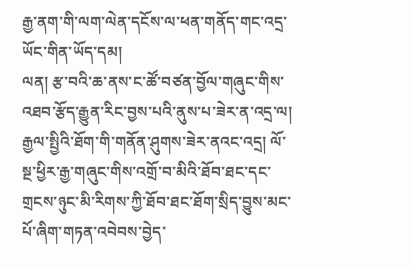རྒྱ་ནག་གི་ལག་ལེན་དངོས་ལ་ཕན་གནོད་གང་འདྲ་ཡོང་གིན་ཡོད་དམ།
ལན། རྩ་བའི་ཆ་ནས་ང་ཚོ་བཙན་བྱོལ་གཞུང་གིས་འཐབ་རྩོད་རྒྱུན་རིང་བྱས་པའི་ནུས་པ་ཟེར་ན་འདྲ་ལ། རྒྱལ་སྤྱིའི་ཐོག་གི་གནོན་ཤུགས་ཟེར་ནའང་འདྲ། ལོ་སྔ་ཕྱིར་རྒྱ་གཞུང་གིས་འགྲོ་བ་མིའི་ཐོབ་ཐང་དང་གྲངས་ཉུང་མི་རིགས་ཀྱི་ཐོབ་ཐང་ཐོག་སྲིད་བྱུས་མང་པོ་ཞིག་གཏན་འབེབས་བྱེད་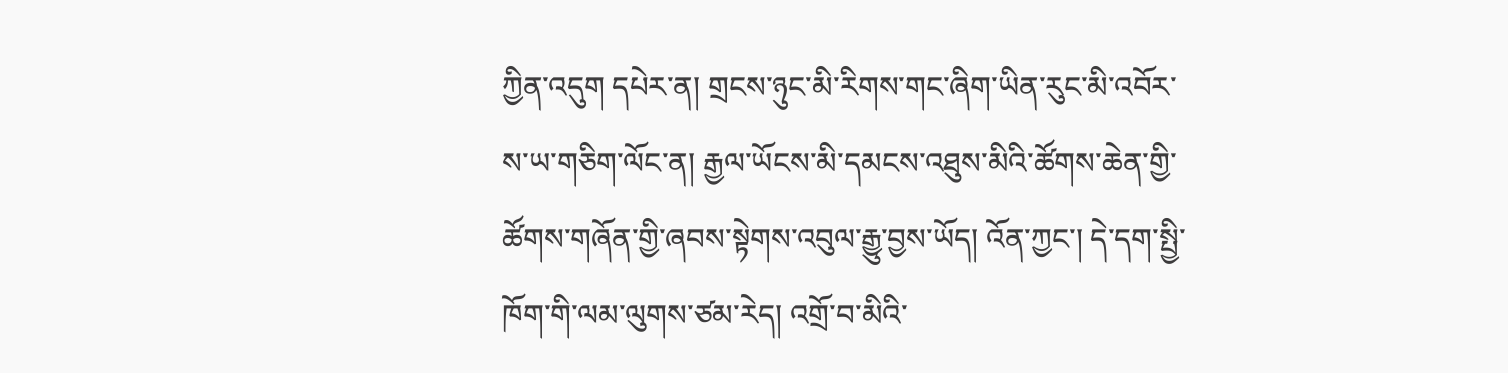ཀྱིན་འདུག དཔེར་ན། གྲངས་ཉུང་མི་རིགས་གང་ཞིག་ཡིན་རུང་མི་འབོར་ས་ཡ་གཅིག་ལོང་ན། རྒྱལ་ཡོངས་མི་དམངས་འཐུས་མིའི་ཚོགས་ཆེན་གྱི་ཚོགས་གཞོན་གྱི་ཞབས་སྟེགས་འབུལ་རྒྱུ་བྱས་ཡོད། འོན་ཀྱང་། དེ་དག་སྤྱི་ཁོག་གི་ལམ་ལུགས་ཙམ་རེད། འགྲོ་བ་མིའི་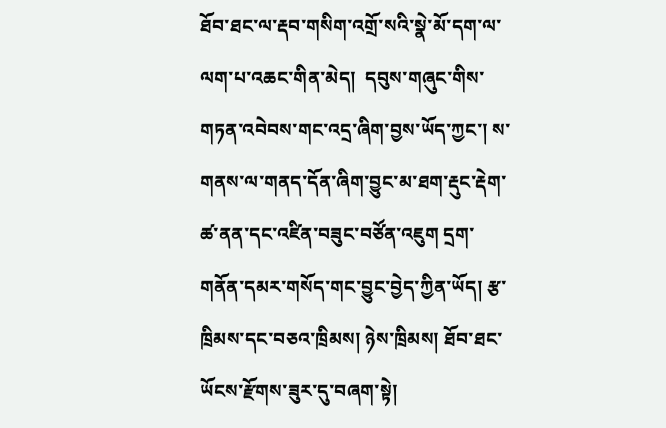ཐོབ་ཐང་ལ་རྡབ་གསིག་འགྲོ་སའི་སྣེ་མོ་དག་ལ་ལག་པ་འཆང་གིན་མེད།  དབུས་གཞུང་གིས་གཏན་འབེབས་གང་འདྲ་ཞིག་བྱས་ཡོད་ཀྱང་། ས་གནས་ལ་གནད་དོན་ཞིག་བྱུང་མ་ཐག་རྡུང་རྡེག་ཚ་ནན་དང་འཛིན་བཟུང་བཙོན་འཇུག དྲག་གནོན་དམར་གསོད་གང་བྱུང་བྱེད་ཀྱིན་ཡོད། རྩ་ཁྲིམས་དང་བཅའ་ཁྲིམས། ཉེས་ཁྲིམས། ཐོབ་ཐང་ཡོངས་རྫོགས་ཟུར་དུ་བཞག་སྟེ།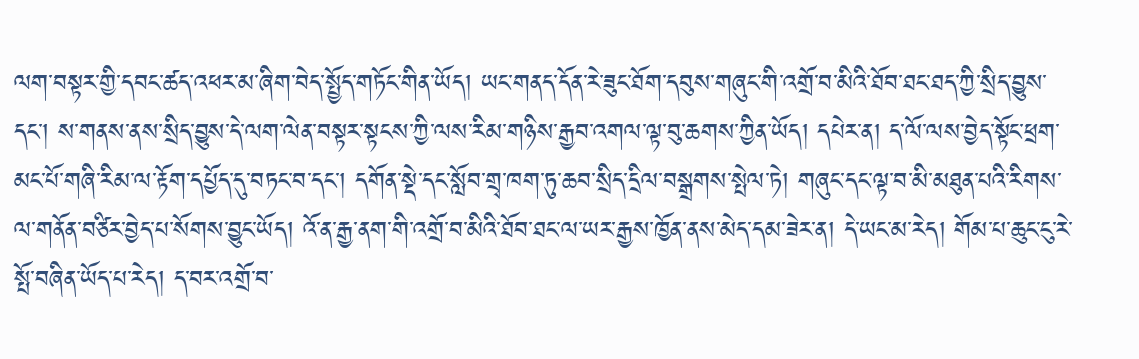ལག་བསྟར་གྱི་དབང་ཚད་འཕར་མ་ཞིག་བེད་སྤྱོད་གཏོང་གིན་ཡོད། ཡང་གནད་དོན་རེ་ཟུང་ཐོག་དབུས་གཞུང་གི་འགྲོ་བ་མིའི་ཐོབ་ཐང་ཐད་ཀྱི་སྲིད་བྱུས་དང་། ས་གནས་ནས་སྲིད་བྱུས་དེ་ལག་ལེན་བསྟར་སྟངས་ཀྱི་ལས་རིམ་གཉིས་རྒྱབ་འགལ་ལྟ་བུ་ཆགས་ཀྱིན་ཡོད། དཔེར་ན། ད་ལོ་ལས་བྱེད་སྟོང་ཕྲག་མང་པོ་གཞི་རིམ་ལ་རྟོག་དཔྱོད་དུ་བཏང་བ་དང་། དགོན་སྡེ་དང་སློབ་གྲྭ་ཁག་ཏུ་ཆབ་སྲིད་དྲིལ་བསྒྲགས་སྤེལ་ཏེ། གཞུང་དང་ལྟ་བ་མི་མཐུན་པའི་རིགས་ལ་གནོན་བཙིར་བྱེད་པ་སོགས་བྱུང་ཡོད། འོ་ན་རྒྱ་ནག་གི་འགྲོ་བ་མིའི་ཐོབ་ཐང་ལ་ཡར་རྒྱས་ཁྱོན་ནས་མེད་དམ་ཟེར་ན། དེ་ཡང་མ་རེད། གོམ་པ་ཆུང་ངུ་རེ་སྤོ་བཞིན་ཡོད་པ་རེད། ད་བར་འགྲོ་བ་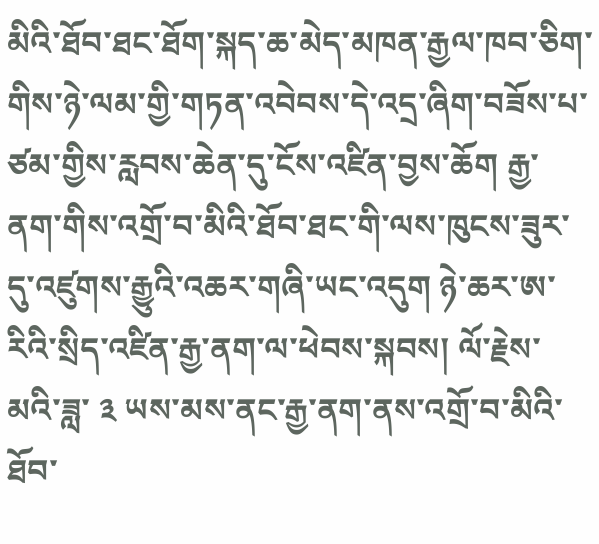མིའི་ཐོབ་ཐང་ཐོག་སྐད་ཆ་མེད་མཁན་རྒྱལ་ཁབ་ཅིག་གིས་ཉེ་ལམ་གྱི་གཏན་འབེབས་དེ་འདྲ་ཞིག་བཟོས་པ་ཙམ་གྱིས་རླབས་ཆེན་དུ་ངོས་འཛིན་བྱས་ཆོག རྒྱ་ནག་གིས་འགྲོ་བ་མིའི་ཐོབ་ཐང་གི་ལས་ཁུངས་ཟུར་དུ་འཛུགས་རྒྱུའི་འཆར་གཞི་ཡང་འདུག ཉེ་ཆར་ཨ་རིའི་སྲིད་འཛིན་རྒྱ་ནག་ལ་ཕེབས་སྐབས། ལོ་རྗེས་མའི་ཟླ་ ༣ ཡས་མས་ནང་རྒྱ་ནག་ནས་འགྲོ་བ་མིའི་ཐོབ་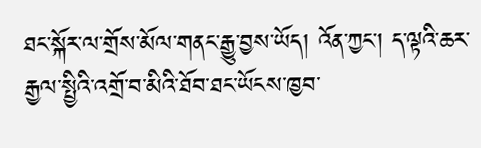ཐང་སྐོར་ལ་གྲོས་མོལ་གནང་རྒྱུ་བྱས་ཡོད། འོན་ཀྱང་། ད་ལྟའི་ཆར་རྒྱལ་སྤྱིའི་འགྲོ་བ་མིའི་ཐོབ་ཐང་ཡོངས་ཁྱབ་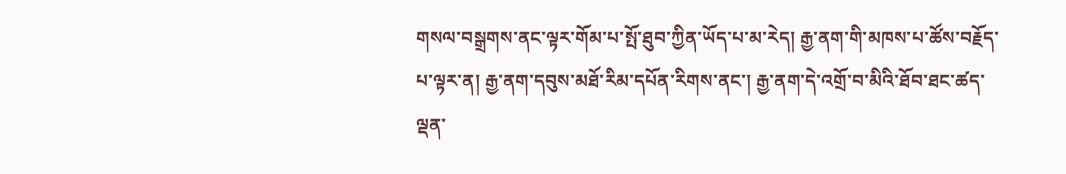གསལ་བསྒྲགས་ནང་ལྟར་གོམ་པ་སྤོ་ཐུབ་ཀྱིན་ཡོད་པ་མ་རེད། རྒྱ་ནག་གི་མཁས་པ་ཚོས་བརྗོད་པ་ལྟར་ན། རྒྱ་ནག་དབུས་མཐོ་རིམ་དཔོན་རིགས་ནང་། རྒྱ་ནག་དེ་འགྲོ་བ་མིའི་ཐོབ་ཐང་ཚད་ལྡན་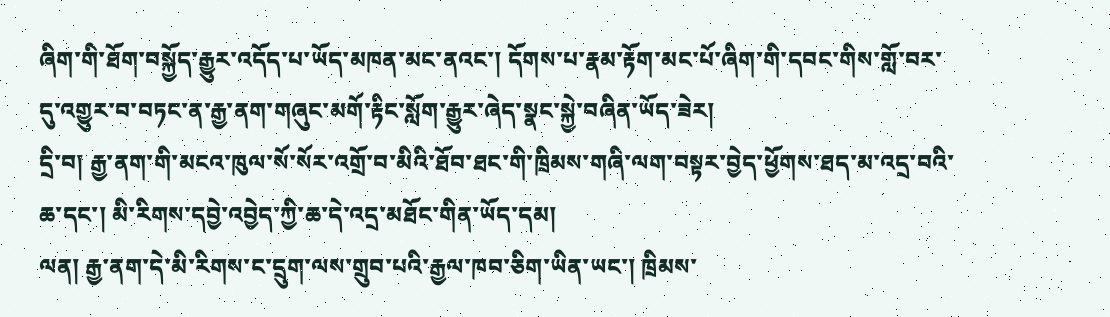ཞིག་གི་ཐོག་བསྐྱོད་རྒྱུར་འདོད་པ་ཡོད་མཁན་མང་ནའང་། དོགས་པ་རྣམ་རྟོག་མང་པོ་ཞིག་གི་དབང་གིས་གློ་བར་དུ་འགྱུར་བ་བཏང་ན་རྒྱ་ནག་གཞུང་མགོ་རྟིང་སློག་རྒྱུར་ཞེད་སྣང་སྐྱེ་བཞིན་ཡོད་ཟེར།
དྲི་བ། རྒྱ་ནག་གི་མངའ་ཁུལ་སོ་སོར་འགྲོ་བ་མིའི་ཐོབ་ཐང་གི་ཁྲིམས་གཞི་ལག་བསྟར་བྱེད་ཕྱོགས་ཐད་མ་འདྲ་བའི་ཆ་དང་། མི་རིགས་དབྱེ་འབྱེད་ཀྱི་ཆ་དེ་འདྲ་མཐོང་གིན་ཡོད་དམ།
ལན། རྒྱ་ནག་དེ་མི་རིགས་ང་དྲུག་ལས་གྲུབ་པའི་རྒྱལ་ཁབ་ཅིག་ཡིན་ཡང་། ཁྲིམས་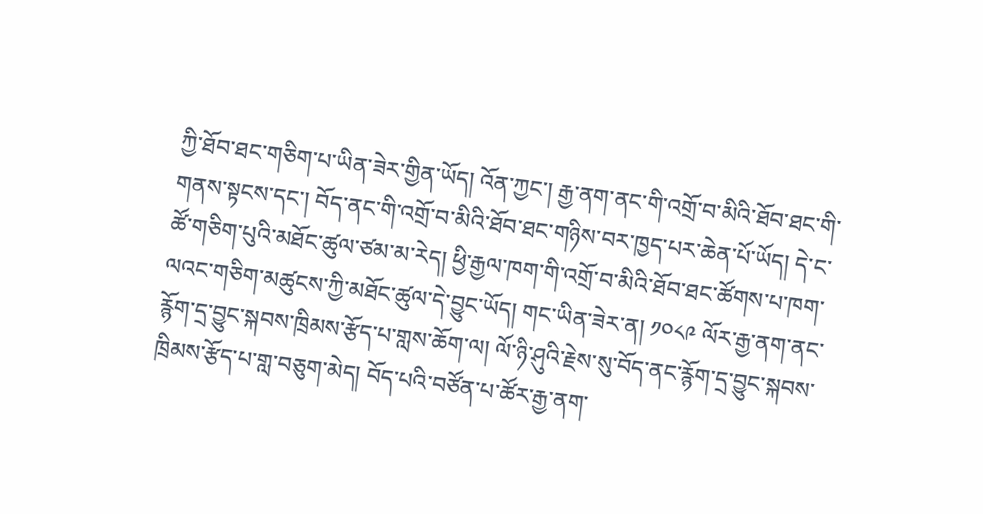ཀྱི་ཐོབ་ཐང་གཅིག་པ་ཡིན་ཟེར་གྱིན་ཡོད། འོན་ཀྱང་། རྒྱ་ནག་ནང་གི་འགྲོ་བ་མིའི་ཐོབ་ཐང་གི་གནས་སྟངས་དང་། བོད་ནང་གི་འགྲོ་བ་མིའི་ཐོབ་ཐང་གཉིས་བར་ཁྱད་པར་ཆེན་པོ་ཡོད། དེ་ང་ཚོ་གཅིག་པུའི་མཐོང་ཚུལ་ཙམ་མ་རེད། ཕྱི་རྒྱལ་ཁག་གི་འགྲོ་བ་མིའི་ཐོབ་ཐང་ཚོགས་པ་ཁག་ལའང་གཅིག་མཚུངས་ཀྱི་མཐོང་ཚུལ་དེ་བྱུང་ཡོད། གང་ཡིན་ཟེར་ན། ༡༠༨༩ ལོར་རྒྱ་ནག་ནང་རྙོག་དྲ་བྱུང་སྐབས་ཁྲིམས་རྩོད་པ་གླས་ཆོག་ལ། ལོ་ཉི་ཤུའི་རྗེས་སུ་བོད་ནང་རྙོག་དྲ་བྱུང་སྐབས་ཁྲིམས་རྩོད་པ་གླ་བཅུག་མེད། བོད་པའི་བཙོན་པ་ཚོར་རྒྱ་ནག་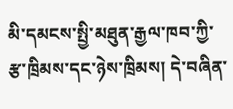མི་དམངས་སྤྱི་མཐུན་རྒྱལ་ཁབ་ཀྱི་རྩ་ཁྲིམས་དང་ཉེས་ཁྲིམས། དེ་བཞིན་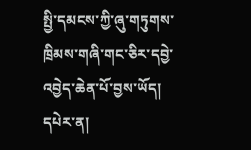སྤྱི་དམངས་ཀྱི་ཞུ་གཏུགས་ཁྲིམས་གཞི་གང་ཅིར་དབྱེ་འབྱེད་ཆེན་པོ་བྱས་ཡོད། དཔེར་ན།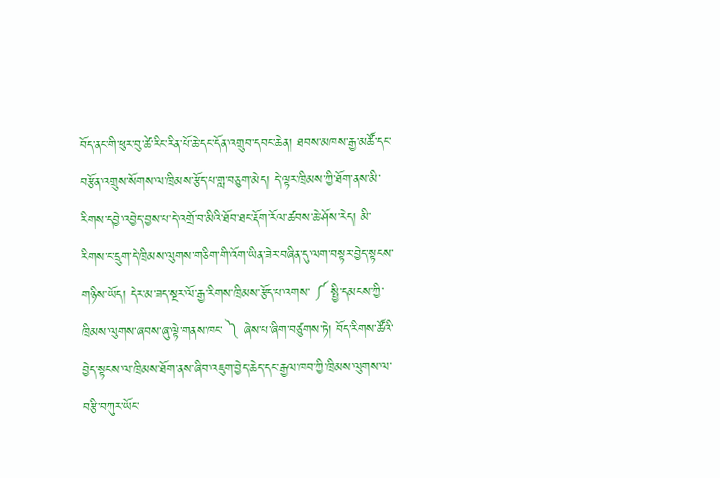བོད་ནང་གི་ཕུར་བུ་ཚེ་རིང་རིན་པོ་ཆེ་དང་དོན་འགྲུབ་དབང་ཆེན། ཐབས་མཁས་རྒྱ་མཚོ་དང་བརྩོན་འགྲུས་སོགས་ལ་ཁྲིམས་རྩོད་པ་གླ་བཅུག་མེད། དེ་ལྟར་ཁྲིམས་ཀྱི་ཐོག་ནས་མི་རིགས་དབྱེ་འབྱེད་བྱས་པ་དེ་འགྲོ་བ་མིའི་ཐོབ་ཐང་རྡོག་རོལ་ཚབས་ཆེ་ཤོས་རེད། མི་རིགས་ང་དྲུག་དེ་ཁྲིམས་ལུགས་གཅིག་གི་འོག་ཡིན་ཟེར་བཞིན་དུ་ལག་བསྟར་བྱེད་སྟངས་གཉིས་ཡོད། དེར་མ་ཟད་སྔར་ལོ་རྒྱ་རིགས་ཁྲིམས་རྩོད་པ་འགས་ ༼ སྤྱི་དམངས་ཀྱི་ཁྲིམས་ལུགས་ཞབས་ཞུ་ལྟེ་གནས་ཁང་ ༽ ཞེས་པ་ཞིག་བཙུགས་ཏེ། བོད་རིགས་ཚོའི་བྱེད་སྟངས་ལ་ཁྲིམས་ཐོག་ནས་ཞིབ་འཇུག་བྱེད་ཆེད་དང་རྒྱལ་ཁབ་ཀྱི་ཁྲིམས་ལུགས་ལ་བརྩི་བཀུར་ཡོང་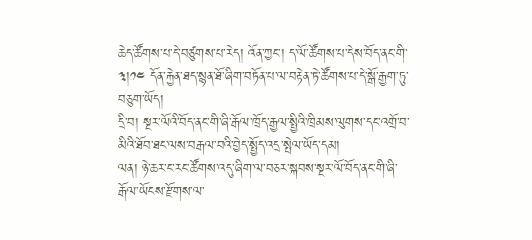ཆེད་ཚོགས་པ་དེ་བཙུགས་པ་རེད། འོན་ཀྱང་། ད་ལོ་ཚོགས་པ་དེས་བོད་ནང་གི་ ༣།༡༤ དོན་རྐྱེན་ཐད་སྙན་ཐོ་ཞིག་བཏོན་པ་ལ་བརྟེན་ཏེ་ཚོགས་པ་དེ་སྒོ་རྒྱག་ཏུ་བཅུག་ཡོད།
དྲི་བ། སྔར་ལོའི་བོད་ནང་གི་ཞི་རྒོལ་ཁྲོད་རྒྱལ་སྤྱིའི་ཁྲིམས་ལུགས་དང་འགྲོ་བ་མིའི་ཐོབ་ཐང་ལས་བརྒལ་བའི་བྱེད་སྤྱོད་འདྲ་སྤེལ་ཡོད་དམ།
ལན། ཉེ་ཆར་ང་རང་ཚོགས་འདུ་ཞིག་ལ་བཅར་སྐབས་སྔར་ལོ་བོད་ནང་གི་ཞི་རྒོལ་ཡོངས་རྫོགས་ལ་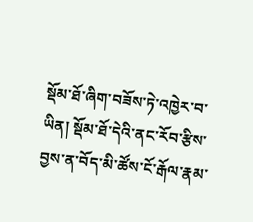སྡོམ་ཐོ་ཞིག་བཟོས་ཏེ་འཁྱེར་བ་ཡིན། སྡོམ་ཐོ་དེའི་ནང་རོབ་རྩིས་བྱས་ན་བོད་མི་ཚོས་ངོ་རྒོལ་རྣམ་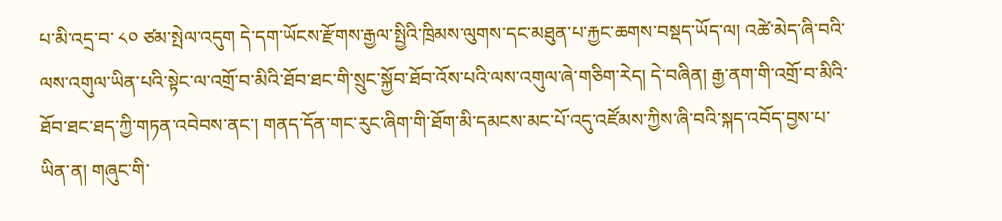པ་མི་འདྲ་བ་ ༨༠ ཙམ་སྤེལ་འདུག དེ་དག་ཡོངས་རྫོགས་རྒྱལ་སྤྱིའི་ཁྲིམས་ལུགས་དང་མཐུན་པ་རྐྱང་ཆགས་བསྡད་ཡོད་ལ། འཚེ་མེད་ཞི་བའི་ལས་འགུལ་ཡིན་པའི་སྟེང་ལ་འགྲོ་བ་མིའི་ཐོབ་ཐང་གི་སྲུང་སྐྱོབ་ཐོབ་འོས་པའི་ལས་འགུལ་ཞེ་གཅིག་རེད། དེ་བཞིན། རྒྱ་ནག་གི་འགྲོ་བ་མིའི་ཐོབ་ཐང་ཐད་ཀྱི་གཏན་འབེབས་ནང་། གནད་དོན་གང་རུང་ཞིག་གི་ཐོག་མི་དམངས་མང་པོ་འདུ་འཛོམས་ཀྱིས་ཞི་བའི་སྐད་འབོད་བྱས་པ་ཡིན་ན། གཞུང་གི་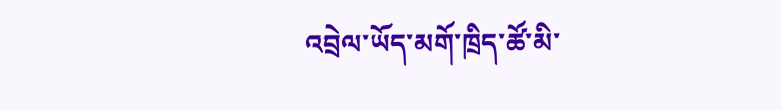འབྲེལ་ཡོད་མགོ་ཁྲིད་ཚོ་མི་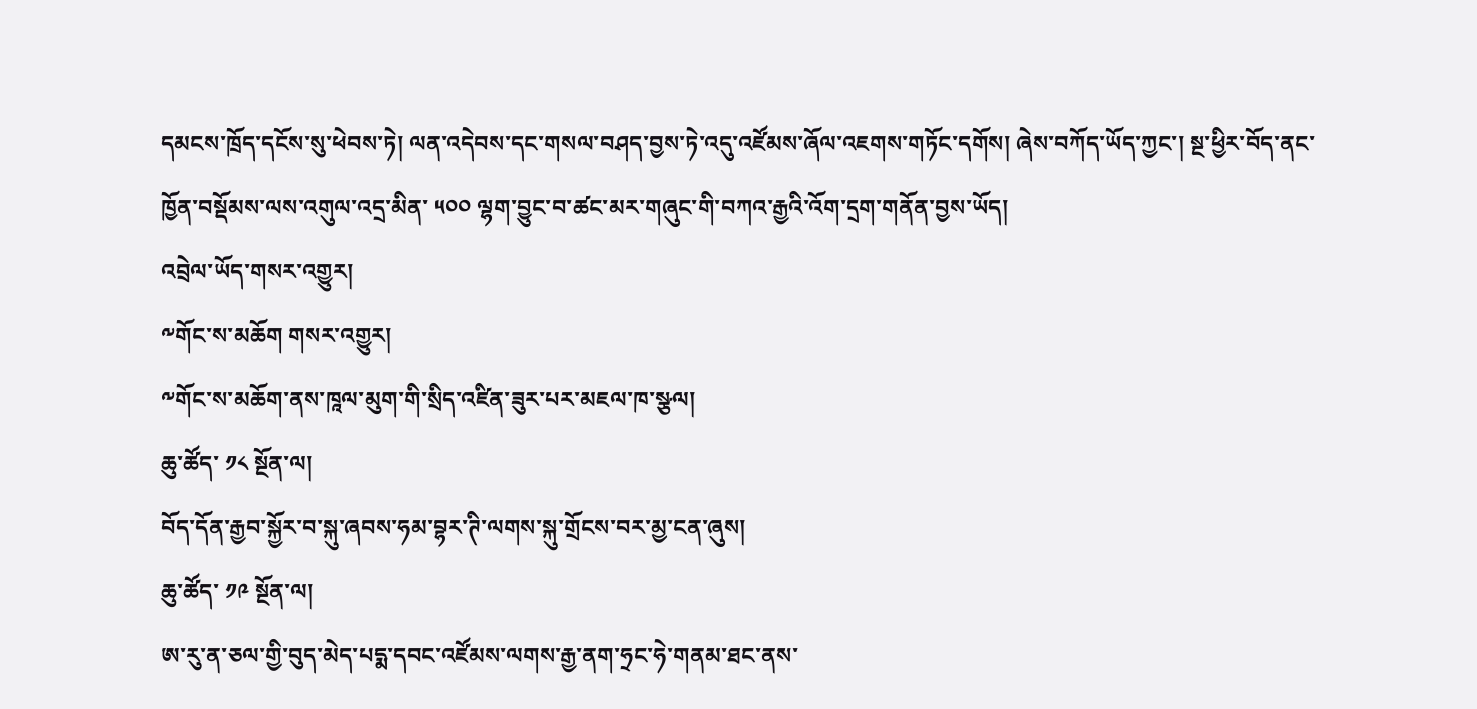དམངས་ཁྲོད་དངོས་སུ་ཕེབས་ཏེ། ལན་འདེབས་དང་གསལ་བཤད་བྱས་ཏེ་འདུ་འཛོམས་ཞོལ་འཇགས་གཏོང་དགོས། ཞེས་བཀོད་ཡོད་ཀྱང་། སྔ་ཕྱིར་བོད་ནང་ཁྱོན་བསྡོམས་ལས་འགུལ་འདྲ་མིན་ ༥༠༠ ལྷག་བྱུང་བ་ཚང་མར་གཞུང་གི་བཀའ་རྒྱའི་འོག་དྲག་གནོན་བྱས་ཡོད།
འབྲེལ་ཡོད་གསར་འགྱུར།
༸གོང་ས་མཆོག གསར་འགྱུར།
༸གོང་ས་མཆོག་ནས་ཁཱལ་མུག་གི་སྲིད་འཛིན་ཟུར་པར་མཇལ་ཁ་སྩལ།
ཆུ་ཚོད་ ༡༨ སྔོན་ལ།
བོད་དོན་རྒྱབ་སྐྱོར་བ་སྐུ་ཞབས་ཧམ་བྷར་ཊི་ལགས་སྐུ་གྲོངས་བར་མྱ་ངན་ཞུས།
ཆུ་ཚོད་ ༡༩ སྔོན་ལ།
ཨ་རུ་ན་ཅལ་གྱི་བུད་མེད་པདྨ་དབང་འཛོམས་ལགས་རྒྱ་ནག་ཧྲང་ཧེ་གནམ་ཐང་ནས་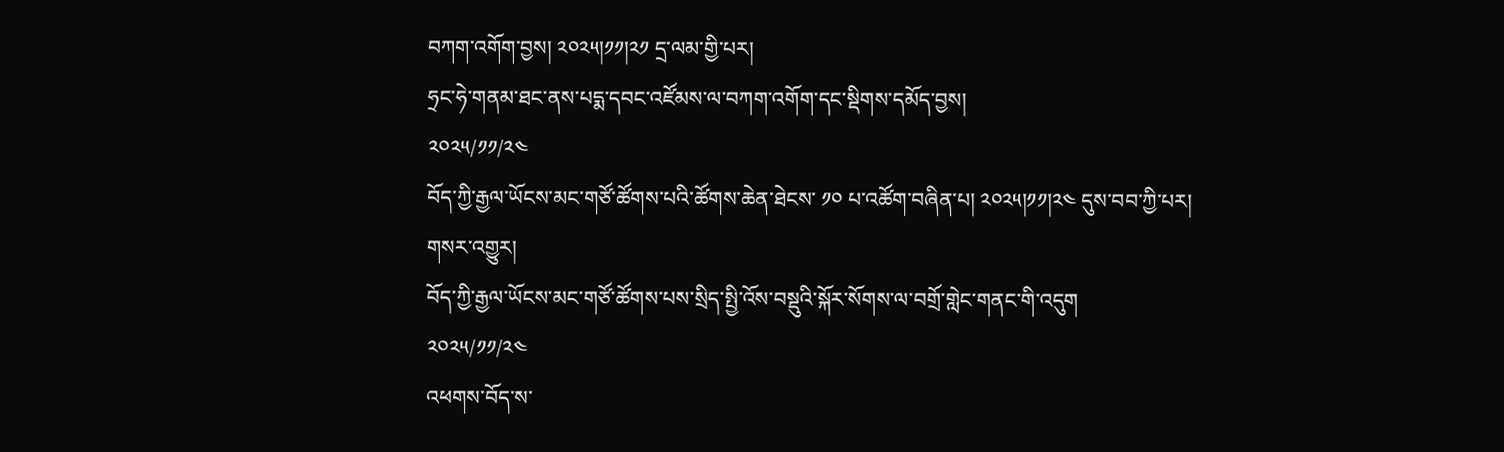བཀག་འགོག་བྱས། ༢༠༢༥།༡༡།༢༡ དྲ་ལམ་གྱི་པར།
ཧྲང་ཧེ་གནམ་ཐང་ནས་པདྨ་དབང་འཛོམས་ལ་བཀག་འགོག་དང་སྡིགས་དམོད་བྱས།
༢༠༢༥/༡༡/༢༤
བོད་ཀྱི་རྒྱལ་ཡོངས་མང་གཙོ་ཚོགས་པའི་ཚོགས་ཆེན་ཐེངས་ ༡༠ པ་འཚོག་བཞིན་པ། ༢༠༢༥།༡༡།༢༤ དུས་བབ་ཀྱི་པར།
གསར་འགྱུར།
བོད་ཀྱི་རྒྱལ་ཡོངས་མང་གཙོ་ཚོགས་པས་སྲིད་སྤྱི་འོས་བསྡུའི་སྐོར་སོགས་ལ་བགྲོ་གླེང་གནང་གི་འདུག
༢༠༢༥/༡༡/༢༤
འཕགས་བོད་ས་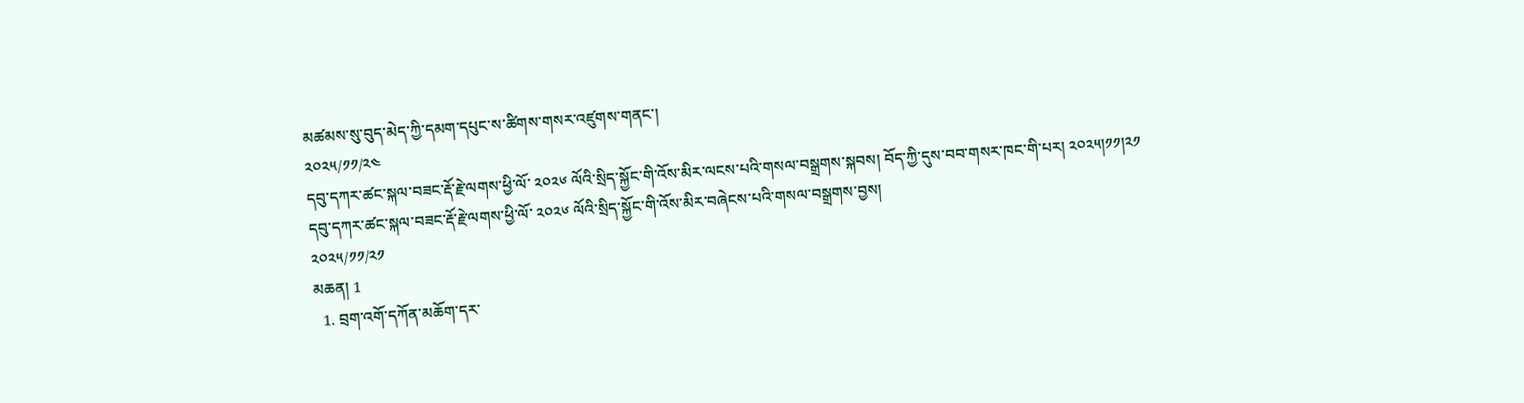མཚམས་སུ་བུད་མེད་ཀྱི་དམག་དཔུང་ས་ཚིགས་གསར་འཛུགས་གནང་།
༢༠༢༥/༡༡/༢༤
དབུ་དཀར་ཚང་སྐལ་བཟང་རྡོ་རྗེ་ལགས་ཕྱི་ལོ་ ༢༠༢༦ ལོའི་སྲིད་སྐྱོང་གི་འོས་མིར་ལངས་པའི་གསལ་བསྒྲགས་སྐབས། བོད་ཀྱི་དུས་བབ་གསར་ཁང་གི་པར། ༢༠༢༥།༡༡།༢༡
དབུ་དཀར་ཚང་སྐལ་བཟང་རྡོ་རྗེ་ལགས་ཕྱི་ལོ་ ༢༠༢༦ ལོའི་སྲིད་སྐྱོང་གི་འོས་མིར་བཞེངས་པའི་གསལ་བསྒྲགས་བྱས།
༢༠༢༥/༡༡/༢༡
མཆན། 1
  1. བྲག་འགོ་དཀོན་མཆོག་དར་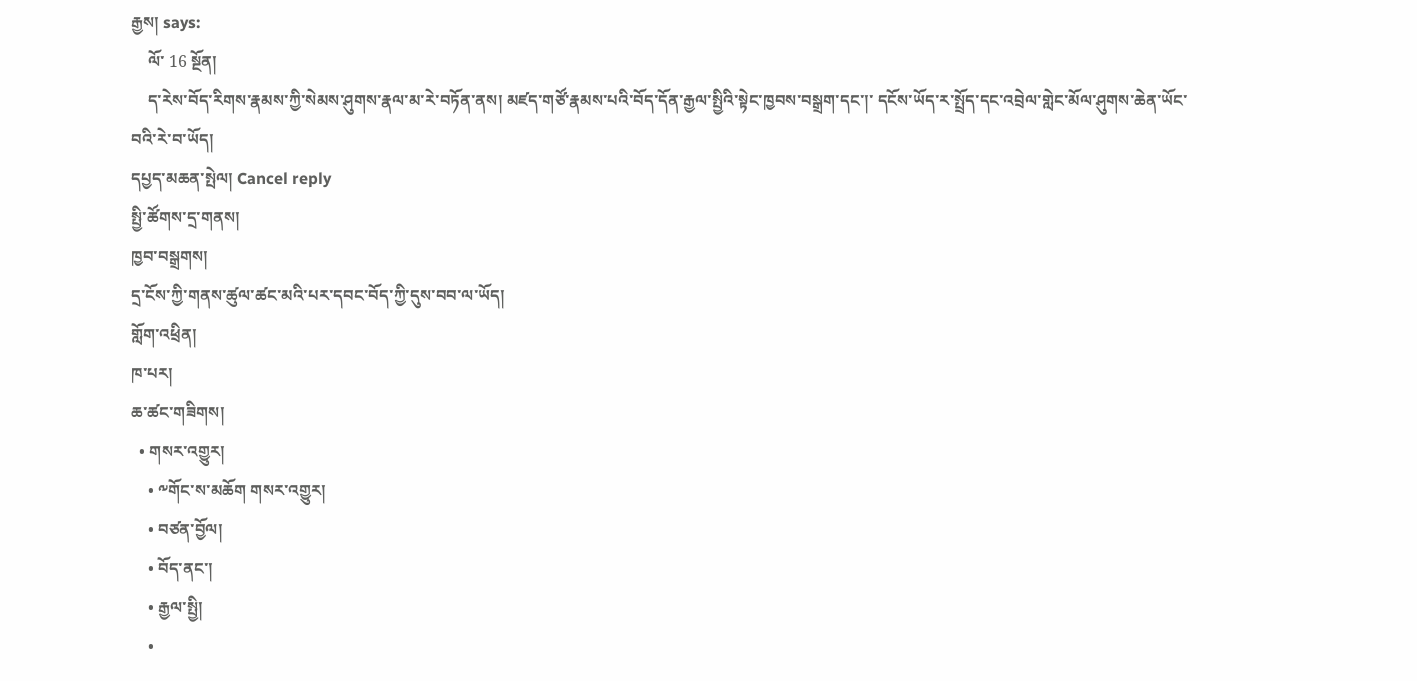རྒྱས། says:
    ལོ་ 16 སྔོན།
    ད་རེས་བོད་རིགས་རྣམས་ཀྱི་སེམས་ཤུགས་རྣལ་མ་རེ་བཏོན་ནས། མཛད་གཙོ་རྣམས་པའི་བོད་དོན་རྒྱལ་སྤྱིའི་སྟེང་ཁྱབས་བསྒྲག་དང་།་ དངོས་ཡོད་ར་སྤྲོད་དང་འབྲེལ་གླེང་མོལ་ཤུགས་ཆེན་ཡོང་བའི་རེ་བ་ཡོད།
དཔྱད་མཆན་སྤེལ། Cancel reply
སྤྱི་ཚོགས་དྲ་གནས།
ཁྱབ་བསྒྲགས།
དྲ་ངོས་ཀྱི་གནས་ཚུལ་ཚང་མའི་པར་དབང་བོད་ཀྱི་དུས་བབ་ལ་ཡོད།
གློག་འཕྲིན།
ཁ་པར།
ཆ་ཚང་གཟིགས།
  • གསར་འགྱུར།
    • ༸གོང་ས་མཆོག གསར་འགྱུར།
    • བཙན་བྱོལ།
    • བོད་ནང་།
    • རྒྱལ་སྤྱི།
    •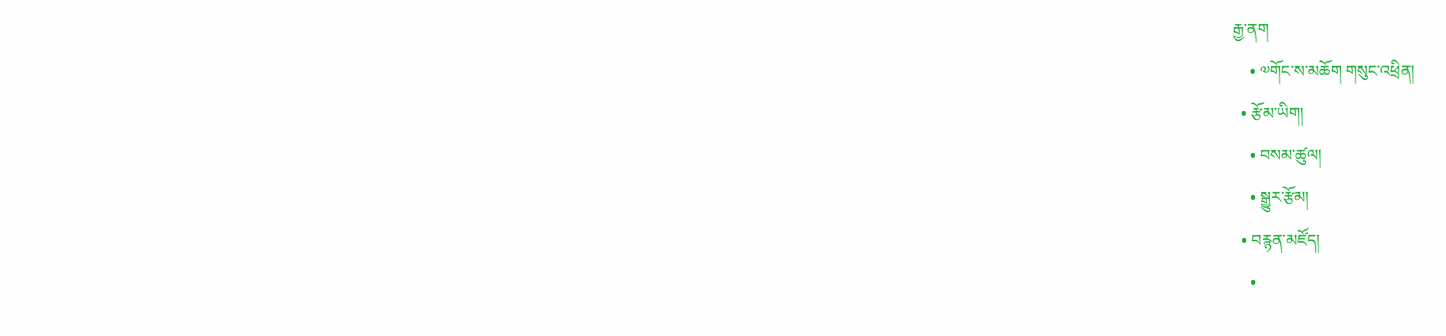རྒྱ་ནག
    • ༧གོང་ས་མཆོག གསུང་འཕྲིན།
  • རྩོམ་ཡིག།
    • བསམ་ཚུལ།
    • སྒྱུར་རྩོམ།
  • བརྙན་མཛོད།
    •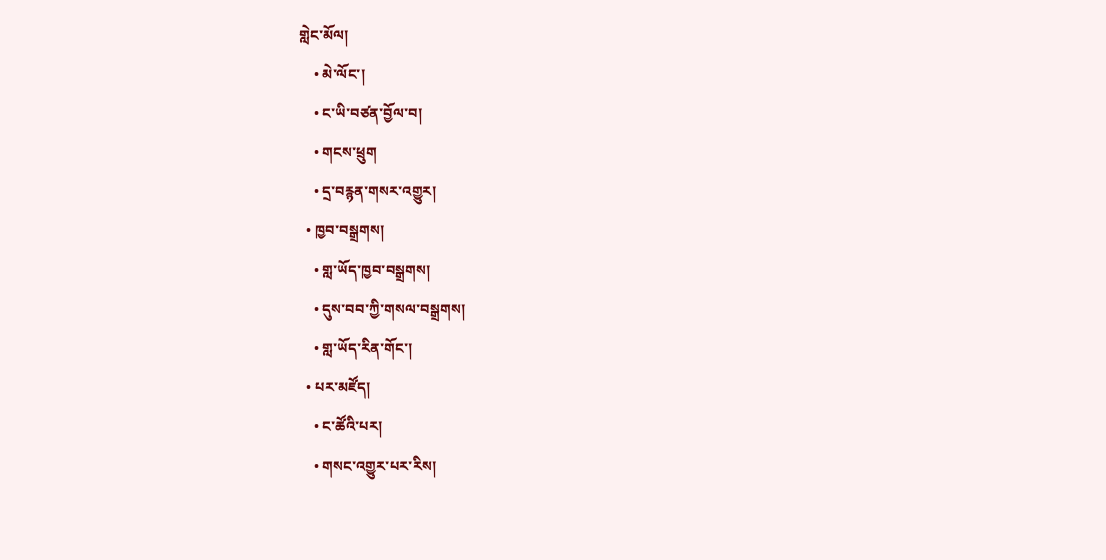གླེང་མོལ།
    • མེ་ལོང་།
    • ང་ཡི་བཙན་བྱོལ་བ།
    • གངས་ཕྲུག
    • དྲ་བརྙན་གསར་འགྱུར།
  • ཁྱབ་བསྒྲགས།
    • གླ་ཡོད་ཁྱབ་བསྒྲགས།
    • དུས་བབ་ཀྱི་གསལ་བསྒྲགས།
    • གླ་ཡོད་རིན་གོང་།
  • པར་མཛོད།
    • ང་ཚོའི་པར།
    • གསང་འགྱུར་པར་རིས།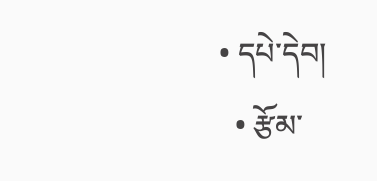• དཔེ་དེབ།
  • རྩོམ་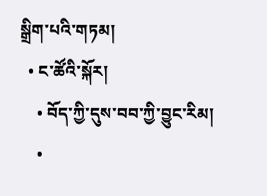སྒྲིག་པའི་གཏམ།
  • ང་ཚོའི་སྐོར།
    • བོད་ཀྱི་དུས་བབ་ཀྱི་བྱུང་རིམ།
    •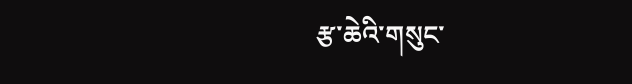རྩ་ཆེའི་གསུང་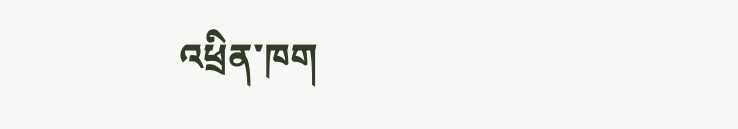འཕྲིན་ཁག